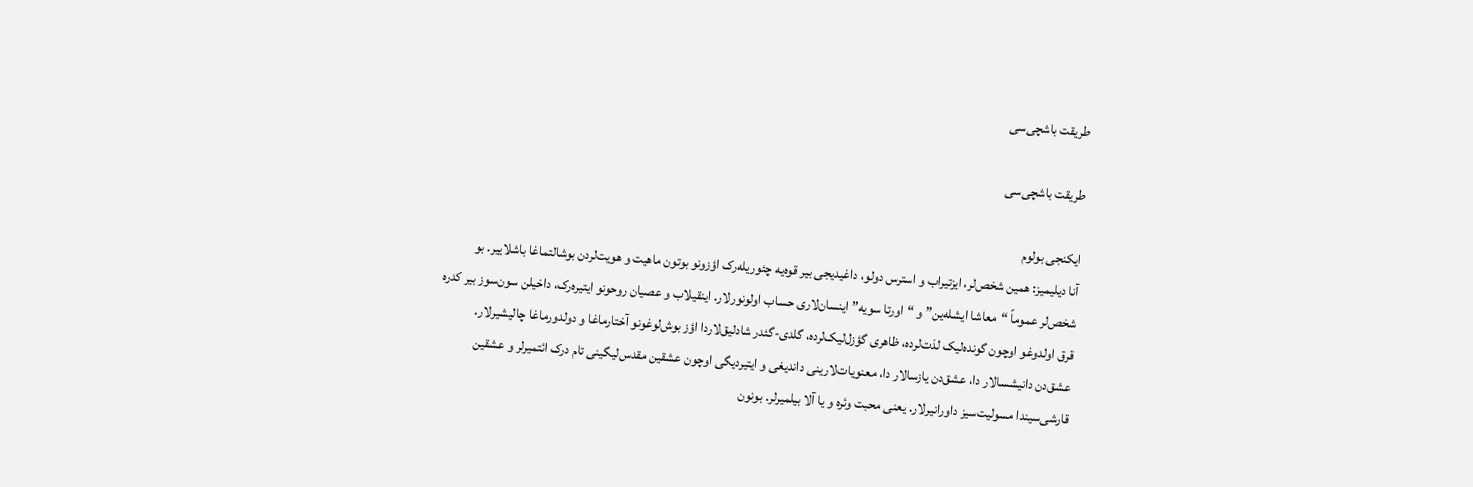طریقت باشچی‌سی

طریقت باشچی‌سی

ایکنجی بولوم
آنا دیلیمیز: همین شخص‌لر، ایزتیراب و استرس دولو، داغیدیجی بیر قوه‌یه چئوریله‌رک اؤزونو بوتون ماهیت و هویت‌لردن بوشالتماغا باشلاییر. بو شخص‌لر عموماً “معاشا ایشله‌ین” و “اورتا سویه” اینسان‌لاری حساب اولونورلار. اینقیلاب و عصیان روحونو ایتیره‌رک، داخیلن سون‌سوز بیر کدره قرق اولدوغو اوچون گونده‌لیک لذت‌لرده، ظاهری گؤزل‌لیک‌لرده، گلدی-گئدر شادلیق‌لاردا اؤز بوش‌لوغونو آختارماغا و دولدورماغا چالیشیرلار. عشق‌دن دانیشسا‌لار دا، عشق‌دن یازسا‌لار دا، معنویات‌لارینی داندیغی و ایتیردیگی اوچون عشقین مقدس‌لیگینی تام درک ائتمیرلر و عشقین قارشی‌سیندا مسولیت‌سیز داورانیرلار. یعنی محبت وئره و یا آلا بیلمیرلر. بونون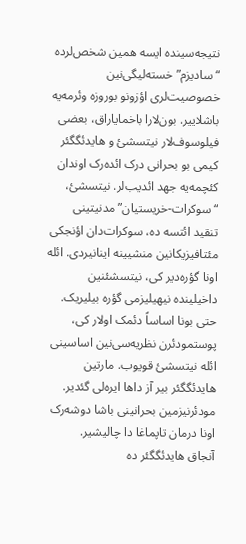نتیجه‌سینده ایسه همین شخص‌لرده “سادیزم” خسته‌لیگی‌نین خصوصیت‌لری اؤزونو بوروزه وئرمه‌یه باشلاییر. بون‌لارا باخمایا‌راق، بعضی فیلوسوف‌لار نیتسشئ و هایدئگگئر کیمی بو بحرانی درک ائده‌رک اوندان کئچمه‌یه جهد ائدیب‌لر. نیتسشئ، “سوکرات-خریستیان” مدنیتینی تنقید ائتسه ده، سوکرات‌دان اؤنجکی مئتافیزیکانین منشیینه اینانیردی. ائله اونا گؤره‌دیر کی، نیتسشئنین داخیلینده نیهیلیزمی گؤره بیلیریک. حتی بونا اساساً دئمک اولار کی، پوستمودئرن نظریه‌سی‌نین اساسینی ائله نیتسشئ قویوب. مارتین هایدئگگئر بیر آز داها ایره‌لی گئدیر. مودئرنیزمین بحرانینی باشا دوشه‌رک اونا درمان تاپماغا دا چالیشیر.
آنجاق هایدئگگئر ده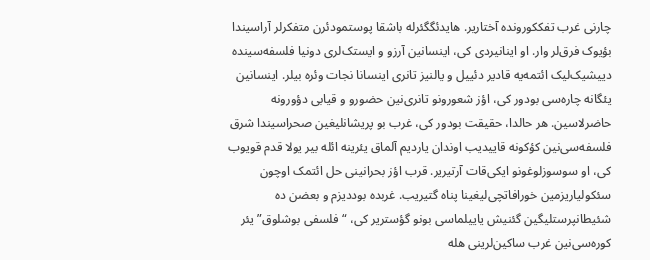چارنی غرب تفککورونده آختاریر. هایدئگگئرله باشقا پوستمودئرن متفکرلر آراسیندا بؤیوک فرق‌لر وار. او اینانیردی کی، اینسانین آرزو و ایستک‌لری دونیا فلسفه‌سینده دییشیک‌لیک ائتمه‌یه قادیر دئییل و یالنیز تانری اینسانا نجات وئره بیلر. اینسانین یئگانه چاره‌سی بودور کی، اؤز شعورونو تانری‌نین حضورو و قیابی دؤورونه حاضرلاسین. هر حالدا، حقیقت بودور کی، غرب بو پریشانلیغین صحراسیندا شرق فلسفه‌سی‌نین کؤکونه قاییدیب اوندان یاردیم آلماق یئرینه ائله بیر یولا قدم قویوب کی، او سوسوزلوغونو ایکی‌قات آرتیریر. قرب اؤز بحرانینی حل ائتمک اوچون سئکولیاریزمین خورافاتچی‌لیغینا پناه گتیریب. غربده بوددیزم و بعضن ده شئیطانپرستلیگین گئنیش یاییلماسی بونو گؤستریر کی، “فلسفی بوشلوق” یئر کوره‌سی‌نین غرب ساکین‌لرینی هله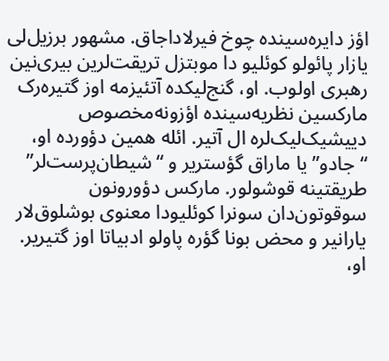اؤز دایره‌سینده چوخ فیرلادا‌جاق. مشهور برزیل‌لی یازار پائولو کوئلیو دا موبتزل تریقت‌لرین بیری‌نین رهبری اولوب. او، گنج‌لیکده آتئیزمه اوز گتیره‌رک مارکسین نظریه‌سینده اؤزونه‌مخصوص دییشیک‌لیک‌لره ال آتیر. ائله همین دؤورده او، “جادو”یا ماراق گؤستریر و “شیطان‌پرست‌لر” طریقتینه قوشولور. مارکس دؤورونون سوقوتون‌دان سونرا کوئلیودا معنوی بوشلوق‌لار یارانیر و محض بونا گؤره پاولو ادبیاتا اوز گتیریر. او،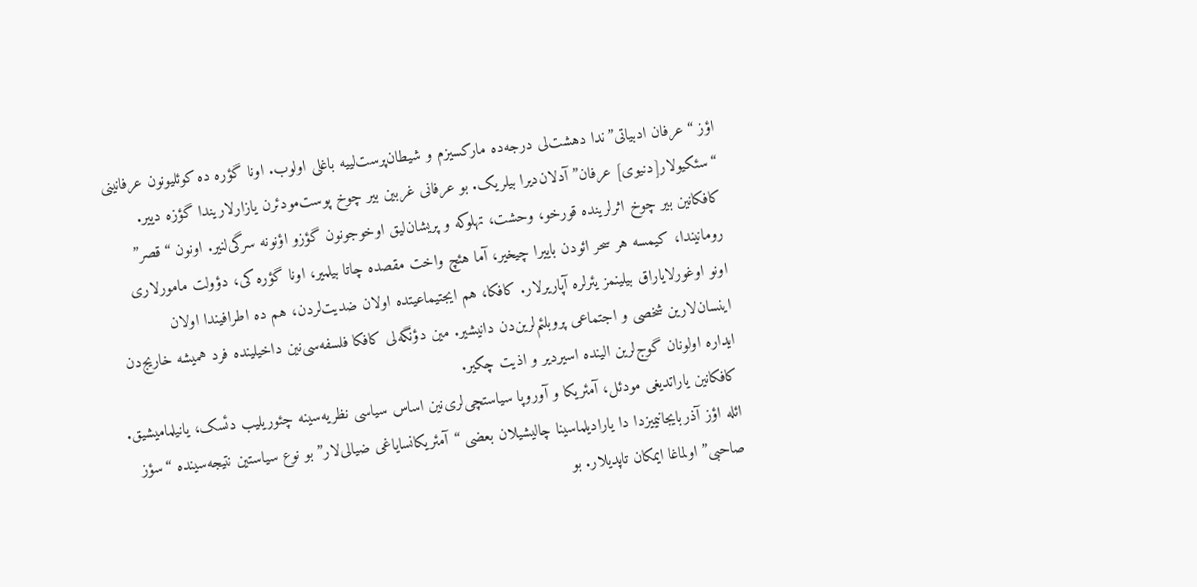اؤز “عرفان ادبیاتی”ندا دهشت‌لی درجه‌ده مارکسیزم و شیطان‌پرست‌لییه باغلی اولوب. اونا گؤره ده کوئلیونون عرفانینی “سئکیولار[دنیوی] عرفان” آدلان‌دیرا بیلریک. بو عرفانی غربین بیر چوخ پوست‌مودئرن یازارلاریندا گؤزه دییر. کافکانین بیر چوخ اثرلرینده قورخو، وحشت، تهلوکه و پریشان‌لیق اوخوجونون گؤزو اؤنونه سرگی‌لنیر. اونون “قصر” رومانیندا، کیمسه هر سحر ائودن باییرا چیخیر، آما هئچ واخت مقصده چاتا بیلمیر، اونا گؤره کی، دؤولت مامورلاری اونو اوغورلایا‌راق بیلینمز یئرلره آپاریرلار. کافکا، هم ایجتیماعیتده اولان ضدیت‌لردن، هم ده اطرافیندا اولان اینسان‌لارین شخصی و اجتماعی پروبلئم‌لرین‌دن دانیشیر. مین دؤنگه‌لی کافکا فلسفه‌سی‌نین داخیلینده فرد همیشه خاریج‌دن ایداره اولونان گوج‌لرین الینده اسیردیر و اذیت چکیر.
کافکانین یاراتدیغی مودئل، آمئریکا و آوروپا سیاستچی‌لری‌نین اساس سیاسی نظریه‌سینه چئوریلیب دئسک، یانیلمامیشیق. ائله اؤز آذربایجانیمیزدا دا یارادیلماسینا چالیشیلان بعضی “آمئریکانسایاغی ضیا‌لی‌لار” بو نوع سیاستین نتیجه‌سینده “سؤز صاحبی” اولماغا ایمکان تاپدیلار. بو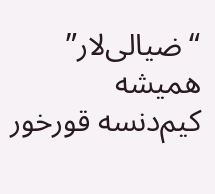“ضیا‌لی‌لار” همیشه کیم‌دنسه قورخور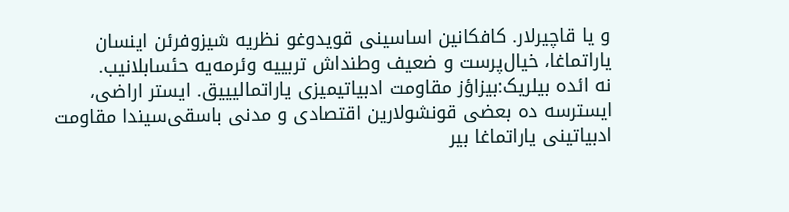و یا قاچیرلار. کافکانین اساسینی قویدوغو نظریه شیزوفرئن اینسان یاراتماغا، خیال‌پرست و ضعیف وطنداش تربییه وئرمه‌یه حئسابلانیب.
نه ائده بیلریک:بیزاؤز مقاومت ادبیاتیمیزی یاراتمالیییق. ایستر اراضی، ایسترسه ده بعضی قونشولارین اقتصادی و مدنی باسقی‌سیندا مقاومت ادبیاتینی یاراتماغا بیر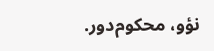نؤو، محکوم‌دور.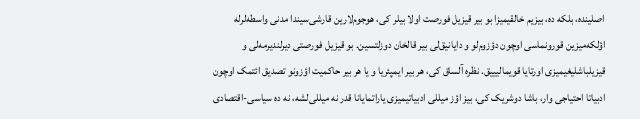اصلینده، بلکه ده، بیزیم خالقیمیزا بو بیر قیزیل فورصت اولا بیلر کی، هوجوم‌لارین قارشی‌سیندا مدنی واسطه‌لرله اؤلکه‌میزین قورونماسی اوچون دؤزوم‌لو و دایانیق‌لی بیر قالخان دوزلتسین. بو قیزیل فورصتی دیرلندیرمه‌لی و قیزیلباشلیغیمیزی اورتایا قویمالیییق. نظره آلساق کی، هر بیر ایمپئریا و یا هر بیر حاکمیت اؤزونو تصدیق ائتمک اوچون ادبیاتا احتیاجی وار، باشا دوشریک کی، بیز اؤز میللی ادبیاتیمیزی یاراتمایانا قدر نه میللی‌لشه، نه ده سیاسی-اقتصادی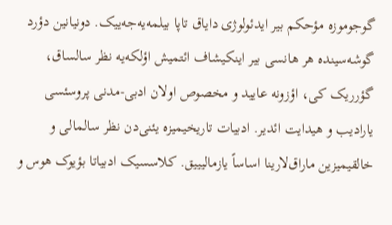گوجوموزه مؤحکم بیر ایدئولوژی دایاق تاپا بیلمه‌یه‌جه‌ییک. دونیانین دؤرد گوشه‌سینده هر هانسی بیر اینکیشاف ائتمیش اؤلکه‌یه نظر سالساق، گؤرریک کی، اؤزونه عایید و مخصوص اولان ادبی-مدنی پروسئسی یارادیب و هیدایت ائدیر. ادبیات تاریخیمیزه یئنی‌دن نظر سالما‌لی و خالقیمیزین ماراق‌لارینا اساساً یازمالیییق. کلاسسیک ادبیاتا بؤیوک هوس و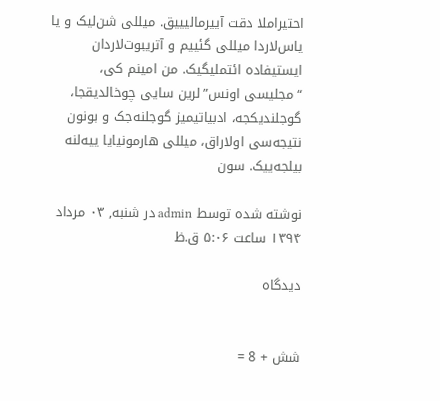احتیراملا دقت آییرمالیییق. میللی شن‌لیک و یا یاس‌لاردا میللی گئییم و آتریبوت‌لاردان ایستیفاده ائتملیگیک. من امینم کی، “مجلیسی اونس”لرین سایی چوخالدیقجا، گوجلندیکجه، ادبیاتیمیز گوجلنه‌جک و بونون نتیجه‌سی اولا‌راق، میللی هارمونیایا ییه‌لنه بیلجه‌ییک. سون

نوشته شده توسط admin در شنبه, ۰۳ مرداد ۱۳۹۴ ساعت ۵:۰۶ ق.ظ

دیدگاه


شش + 8 =